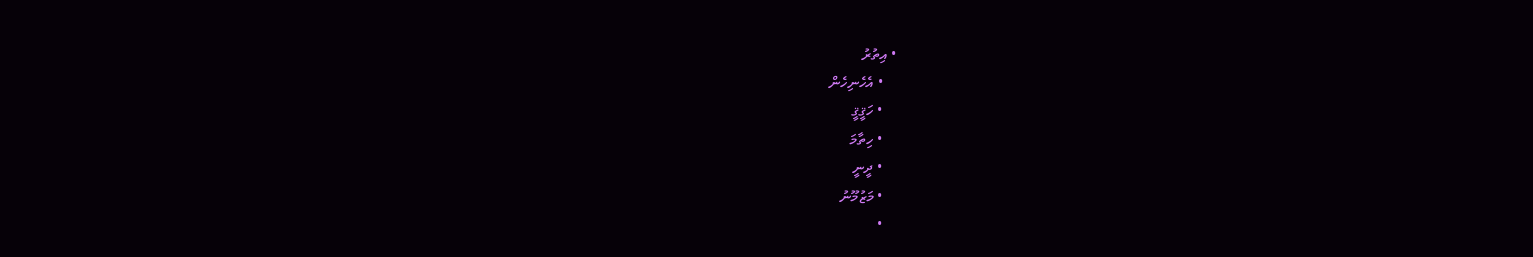• އިތުރު
    • އެހެނިހެން
    • ހަޤީޤީ
    • ހިތާމަ
    • ދީނީ
    • މަޒުމޫނު
    •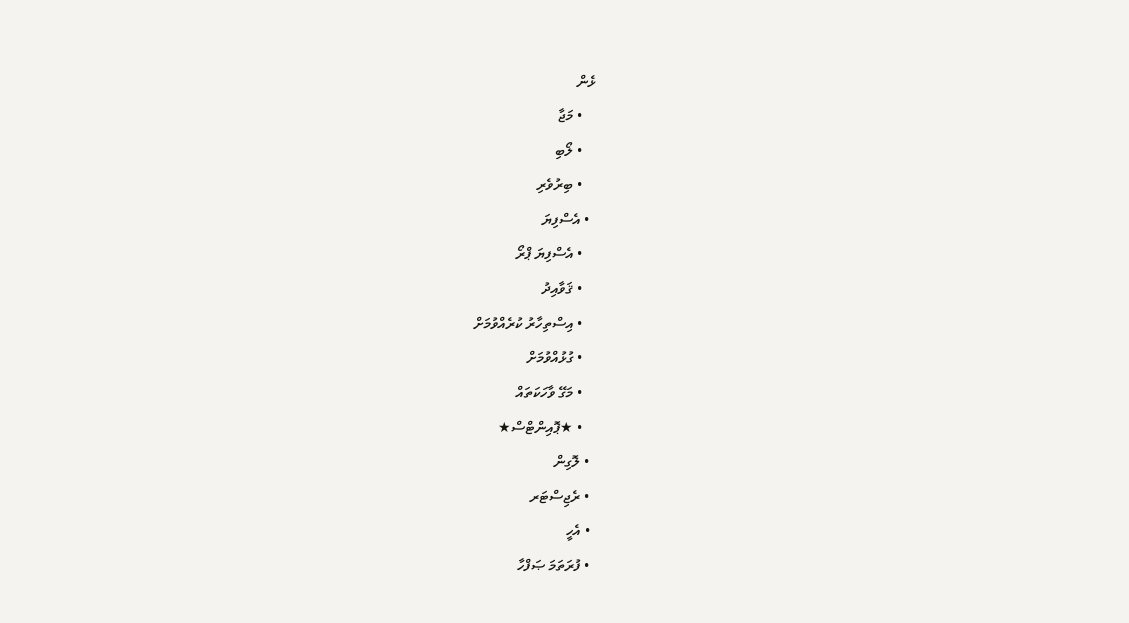ޅެން
    • މަޖާ
    • ލޯބި
    • ބިރުވެރި
  • އެސްފިޔަ
    • އެސްފިޔަ ޕްރޯ
    • ޤަވާއިދު
    • އިސްތިހާރު ކުރެއްވުމަށް
    • ގުޅުއްވުމަށް
    • މަގޭ ވާހަކަތައް
    • ★ޕޮއިންޓްސް★
  • ލޮގިން
  • ރެޖިސްޓަރ
  • އެހީ
  • ފުރަތަމަ ޞަފްހާ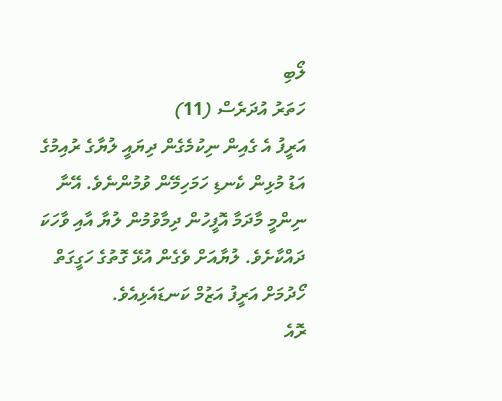ލޯބި
ހަތަރު އުދަރެސް (11)
އަރީފު އެ ގެއިން ނިކުމެގެން ދިޔައީ ލުޔާގެ ރުއިމުގެ އަޑު މުޅިން ކެނޑި ހަމަހިމޭން ވުމުންނެވެ. އޭނާ ނިންމީ މާދަމާ އޮފީހުން ދިމާވުމުން ލުޔާ އާއި ވާހަކަ ދައްކާށެވެ. ލުޔާއަށް ވެގެން އުޅޭ ގޮތުގެ ހަގީގަތް ހޯދުމަށް އަރީފު އަޒުމް ކަނޑައެޅިއެވެ.
ރޮއެ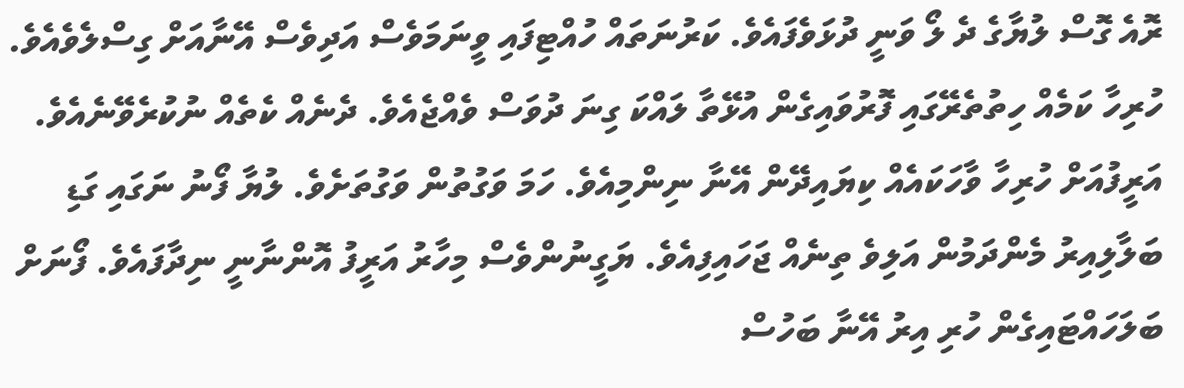ރޮއެ ގޮސް ލުޔާގެ ދެ ލޯ ވަނީ ދުޅަވެފައެވެ. ކަރުނަތައް ހުއްޓިފައި ވީނަމަވެސް އަދިވެސް އޭނާއަށް ގިސްލެވެއެވެ. ހުރިހާ ކަމެއް ހިތުތެރޭގައި ފޮރުވައިގެން އުޅޭތާ ލައްކަ ގިނަ ދުވަސް ވެއްޖެއެވެ. ދެނެއް ކެތެއް ނުކުރެވޭނެއެވެ. އަރީފުއަށް ހުރިހާ ވާހަކައެއް ކިޔައިދޭން އޭނާ ނިންމިއެވެ. ހަމަ ވަގުތުން ވަގުތަށެވެ. ލުޔާ ފޯނު ނަގައި ގަޑި ބަލާލިއިރު މެންދަމުން އަލިވެ ތިނެއް ޖަހައިފިއެވެ. ޔަގީނުންވެސް މިހާރު އަރީފު އޮންނާނީ ނިދާފައެވެ. ފޯނަށް ބަލަހައްޓައިގެން ހުރި އިރު އޭނާ ބަހުސް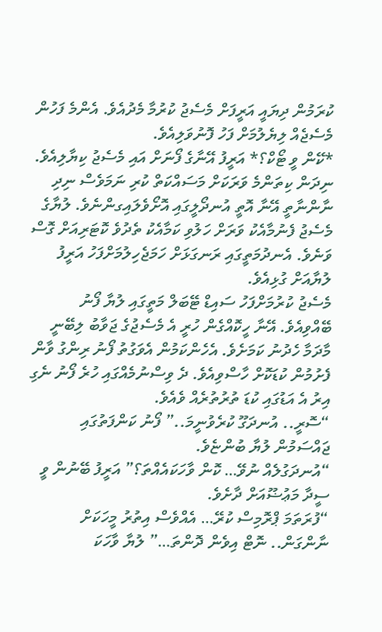ކުރަމުން ދިޔައީ އަރީފަށް މެސެޖު ކުރުމާ މެދުއެވެ. އެންމެ ފަހުން މެސެޖެއް ލިޔެލުމަށް ފަހު ފޮނުވަލިއެވެ.
*ކޭން ވީ ޓޯކް؟* އަރީފު އޭނާގެ ފޯނަށް އައި މެސެޖު ކިޔާލިއެވެ. ނިދަން ކިތަންމެ ވަރަކަށް މަސައްކަތް ކުރި ނަމަވެސް ނިދި ނާންނާތީ އޭނާ އޮތީ އުނދޯލީގައި އޮށޯވެލައިގންނެވެ. ލުޔާގެ މެސެޖު ފެނުމާއެކު ވަރަށް ހަލުވި ކަމާއެކު ތެދުވެ ކޮޓަރިއަށް ގޮސް ވަނެވެ. އެނދުމަތީގައި ރަނގަޅަށް ހަމަޖެހިލުމަށްފަހު އަރީފު ލުޔާއަށް ގުޅިއެވެ.
މެސެޖު ކުރުމަށްފަހު ސައިޑް ޓޭބަލް މަތީގައި ލުޔާ ފޯނު ބޭއްވިއެވެ. އޭނާ ހީކޮއްގެން ހުރީ އެ މެސެޖުގެ ޖަވާބު ލިބޭނީ މާދަމާ ހެދުނު ކަމަށެވެ. އެހެންކަމުން އެވަގުތު ފޯނު ރިންގު ވާން ފެށުމުން ކުޑަކޮށް ހާސްވިއެވެ. ދެ ވިސްނުމެއްގައި ހުރެ ފޯނު ނެގި އިރު އެ އަޑުގައި ކުޑަ ތުރުތުރެއް ވެއެވެ.
“ސޮރީ.. އުނދަގޫ ކުރެވުނީމަ..” ފޯނު ކަންފަތުގައި ޖައްސަމުން ލުޔާ ބުންޏެވެ.
“އުނދަގުލެއް ނުވޭ… ކޮން ވާހަކައެއްތަ؟” އަރީފު ބޭނުން ވީ ސީދާ މަޢުޟޫއަށް ދާށެވެ.
“ފުރަތަމަ ޕްރޮމިސް ކުރޭ… އެއްވެސް އިތުރު މީހަކަށް ނާންގަން.. ނޮޓް އިވެން ދޮންތަ…” ލުޔާ ވާހަކަ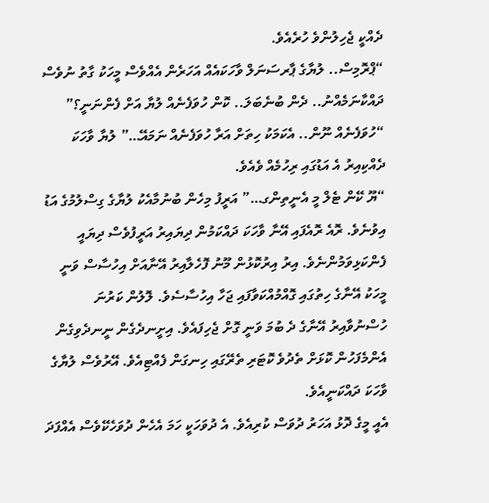ދެއްކީ ޖެހިލުންވެ ހުރެއެވެ.
“ޕްރޮމިސް.. ލުޔާގެ ޕާރސަނަލް ވާހަކައެއް އަހަރެން އެއްވެސް މީހަކު ގާތު ނުވެސް ދައްކާނަމެއްނު.. ދެން ބުނެބަލަ.. ކޮން ހުވަފެނެއް ލުޔާ އަށް ފެންނަނީ؟”
“ހުވަފެނެއް ނޫން.. އެކަމަކު ހިތަށް އަރާ ހުވަފެނެއް ނަމައޭ…” ލުޔާ ވާހަކަ ދެއްކިއިރު އެ އަޑުގައި ރިހުމެއް ވެއެވެ.
“ޔޫ ކޭން ޓެލް މީ އެނީތިންގ…” އަރީފު މިހެން ބުނުމާއެކު ލުޔާގެ ގިސްލުމުގެ އަޑު އިވުނެވެ. ރޮއެ ރޮއެފައި އޭނާ ވާހަކަ ދައްކަމުން ދިޔައިރު އަރީފުވެސް ދިޔައީ ފެންކަޅިވަމުންނެވެ. އިރު އިރުކޮޅުން މޫނު ފޮހެލާއިރު އޭނާއަށް އިހުސާސް ވަނީ މީހަކު އޭނާގެ ހިތުގައި ގޮއްމުއްކަވާފައި ޖަހާ އިހުސާސެވެ. ލޮލުން ކަރުނަ ހުސްނުވާއިރު އޭނާގެ ދެ ބުމަ ވަނީ ގޮށް ޖެހިފައެވެ. އިށީނދެގެން ނީނދެވިގެން އެންމެފަހުން ކޮޅަށް ތެދުވެ ކޮޓަރި ތެރޭގައި ހިނގަން ފެއްޓިއެވެ. އޭރުވެސް ލުޔާގެ ވާހަކަ ދައްކަނީއެވެ.
އެއީ މީގެ ދޮޅު އަހަރު ދުވަސް ކުރިއެވެ. އެ ދުވަހަކީ ހަމަ އެހެން ދުވަހެކޭވެސް އެއްފަދަ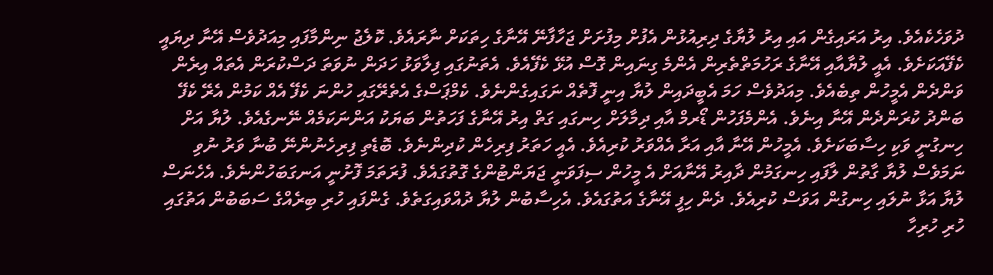ދުވަހެކެއެވެ. އިރު އަރައިގެން އައި އިރު ލުޔާގެ ދިރިއުޅުން އެފުށް މިފުށަށް ޖަހާފާނޭ އޭނާގެ ހިތަކަށް ނާރައެވެ. ކޮލެޖު ނިންމާފައި މިއަދުވެސް އޭނާ ދިޔައީ ކެފޭއަކަށެވެ. އެއީ ލުޔާއާއި އޭނާގެ ރަހުމަތްތެރިން އެންމެ ގިނައިން ގޮސް އުޅޭ ކެފޭއެވެ. އެތަނުގައި ފިލާވަޅު ހަދަން ނުވަތަ ދަސްކުރަން އެތައް އިރެން ވަންދެން އެމީހުން ތިބެއެވެ. މިއަދުވެސް ހަމަ އެބީދައިން ލުޔާ އިނީ ފޮތެއް ނަގައިގެންނެވެ. ކެމްޕަސްގެ އެތެރޭގައި ހުންނަ ކެފޭ އެއް ކަމުން އެރޭ ކެފޭ ބަންދު ކުރަންދެން އޭނާ އިނެވެ. އެންމެފަހުން ޑޯރމް އާއި ދިމާލަށް ހިނގައި ގަތް އިރު އޭނާގެ ފަހަތުން ބަޔަކު އަންނަކަމެއް ނޭނގެއެވެ. ލުޔާ އަށް ހިނގުނީ ވަކި ހިސާބަކަށެވެ. އެމީހުން އޭނާ އާއި އަރާ އެއްވަރު ކުރިއެވެ. އެއީ ހަތަރު ފިރިހެން ކުދިންނެވެ. ބޮޑެތި ފިރިހެނުންނޭ ބުނާ ވަރު ނުވި ނަމަވެސް ލުޔާ ގާތުން ލާފައި ހިނގަމުން ދާއިރު އޭނާއަށް އެ މީހުން ސިފަވަނީ ޖަޔަންޓުންގެ ގޮތުގައެވެ. ފުރަތަމަ ފޮށުނީ އަނގަބަހުންނެވެ. އެހެނަސް ލުޔާ އަޅާ ނުލައި ހިނގުން އަވަސް ކުރިއެވެ. ދެން ހިފީ އޭނާގެ އަތުގައެވެ. އެހިސާބުން ލުޔާ ދުއްވައިގަތެވެ. ގެންފައި ހުރި ބިރެއްގެ ސަބަބުން އަތުގައި ހުރި ހުރިހާ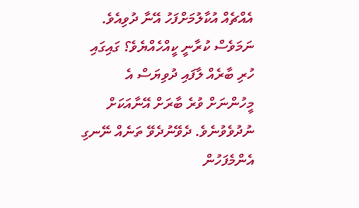އެއްޗެއް އުކާލުމަށްފަހު އޭނާ ދުވިއެވެ. ނަމަވެސް ކުރާނީ ކީއްހެއްޔެވެ؟ ގައިގައި ހުރި ބާރެއް ލާފައި ދުވިޔަސް އެ މީހުންނަށް ވުރެ ބާރަށް އޭނާއަކަށް ނުދުވެވުނެވެ. ދެވޭނުދެވޭ ތަނެއް ނޭނގި އެންމެފަހުން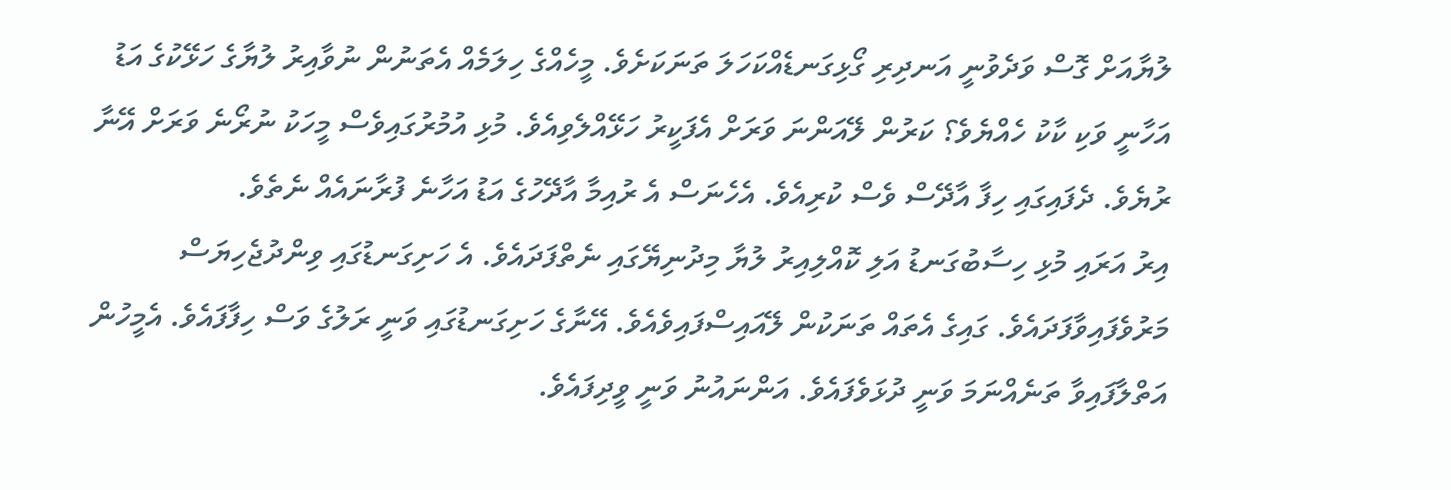ލުޔާއަށް ގޮސް ވަދެވުނީ އަނދިރި ގޯޅިގަނޑެއްކަހަލަ ތަނަކަށެވެ. މީހެއްގެ ހިލަމެއް އެތަނުން ނުވާއިރު ލުޔާގެ ހަޅޭކުގެ އަޑު އަހާނީ ވަކި ކާކު ހެއްޔެވެ؟ ކަރުން ލޭއަންނަ ވަރަށް އެފަކީރު ހަޅޭއްލެވިއެވެ. މުޅި އުމުރުގައިވެސް މީހަކު ނުރޯނެ ވަރަށް އޭނާ ރުޔެވެ. ދެފައިގައި ހިފާ އާދޭސް ވެސް ކުރިއެވެ. އެހެނަސް އެ ރުއިމާ އާދޭހުގެ އަޑު އަހާނެ ފުރާނައެއް ނެތެވެ.
އިރު އަރައި މުޅި ހިސާބުގަނޑު އަލި ކޮއްލިއިރު ލުޔާ މިދުނިޔޭގައި ނެތްފަދައެވެ. އެ ހަށިގަނޑުގައި ވިންދުޖެހިޔަސް މަރުވެފައިވާފަދައެވެ. ގައިގެ އެތައް ތަނަކުން ލޭއައިސްފައިވެއެވެ. އޭނާގެ ހަށިގަނޑުގައި ވަނީ ރަލުގެ ވަސް ހިފާފައެވެ. އެމީހުން އަތްލާފައިވާ ތަނެއްނަމަ ވަނީ ދުޅަވެފައެވެ. އަންނައުނު ވަނީ ވީދިފައެވެ.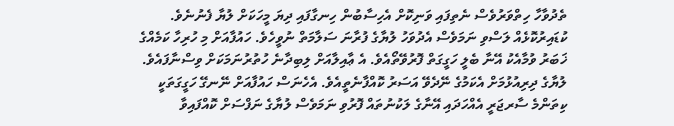ތެދުވާހާ ހިތްވަރުވެސް ނެތިފައި ވަނިކޮށް އެހިސާބުން ހިނގާފައި ދިޔަ މީހަކަށް ލުޔާ ފެނުނެވެ. ކުޑައިރުކޮޅެއް ލަސްވި ނަމަވެސް އެދުވަހު ލުޔާގެ ފުރާނަ ސަލާމަތް ނުވީހެވެ. ހައުފާއަށް މި ހުރިހާ ކަމެއްގެ ޚަބަރު ވުމާއެކު އޭނާ ބެލީ ހަގީގަތް ފޮރުވޭތޯއެވެ. އެ ޢާއިލާއަށް ލިބިދާނެ ހުތުރުނަމަކަށް ވިސްނާފައެވެ. ލުޔާގެ ދިރިއުޅުމަށް އެކަމުގެ ނޭދެވޭ އަސަރު ކޮއްފާނެތީއެވެ. އެހެނަސް ހައުފާއަށް ނޭނގޭ ހަގީގަތަކީ ކިތަންމެ ސާރޖަރީ އެއްހަދައި އޭނާގެ ލަކުނުތައް ފޮރުވި ނަމަވެސް ލުޔާގެ ނަފްސަށް ކޮއްފައިވާ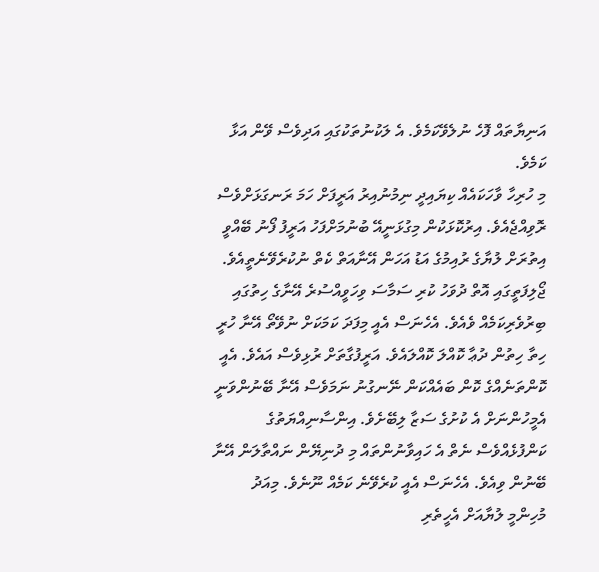އަނިޔާތައް ފޮހެ ނުލެވޭކަމެވެ. އެ ލަކުނުތަކުގައި އަދިވެސް ވޭން އަޅާ ކަމެވެ.
މި ހުރިހާ ވާހަކައެއް ކިޔައިދީ ނިމުނުއިރު އަރީފަށް ހަމަ ރަނގަޅަށްވެސް ރޮވިއްޖެއެވެ. އިރުކޮޅަކުން މިގުޅަނީއޭ ބުނުމަށްފަހު އަރީފު ފޯނު ބޭއްވީ އިތުރަށް ލުޔާގެ ރުއިމުގެ އަޑު އަހަން އޭނާއަތް ކެތް ނުކުރެވޭނެތީއެވެ. ޖޯލިފަތީގައި އޮތް ދުވަހު ކުރި ސަމާސަ ވިހަވީއްސުރެ އޭނާގެ ހިތުގައި ބިރުވެރިކަމެއް ވެއެވެ. އެހެނަސް އެއީ މިފަދަ ކަމަކަށް ނުވޭތޯ އޭނާ ހުރީ ހިތާ ހިތުން ދުޢާ ކޮއްލަ ކޮއްލައެވެ. އަރީފުގާތަށް ރުޅިވެސް އައެވެ. އެއީ ކޮންތަނެއްގެ ކޮން ބައެއްކަން ނޭނގުނު ނަމަވެސް އޭނާ ބޭނުންވަނީ އެމީހުންނަށް އެ ކުށުގެ ސަޒާ ލިބޭށެވެ. އިންސާނިއްޔަތުގެ ކަންފުޅެއްވެސް ނެތް އެ ހައިވާނުންތައް މި ދުނިޔޭން ނައްތާލަން އޭނާ ބޭނުން ވިއެވެ. އެހެނަސް އެއީ ކުރެވޭނެ ކަމެއް ނޫނެވެ. މިއަދު މުހިންމީ ލުޔާއަށް އެހީތެރި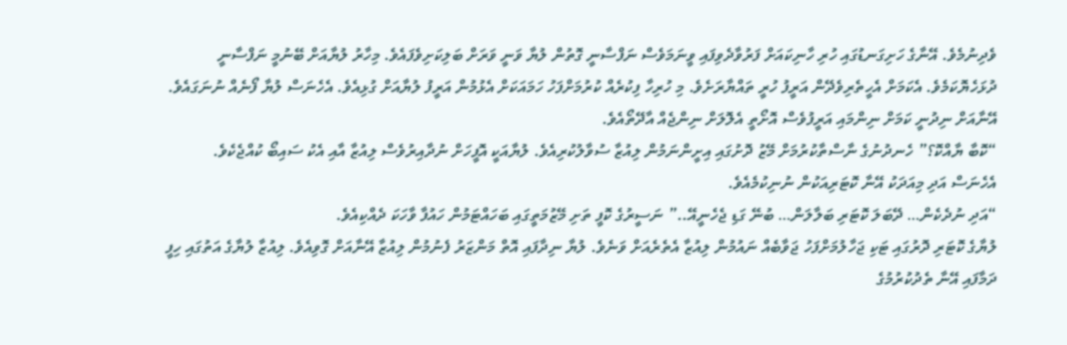ވެދިނުމެވެ. އޭނާގެ ހަށިގަނޑުގައި ހުރި ހާނިކައަށް ފަރުވާދެވިފައި ވީނަމަވެސް ނަފްސާނީ ގޮތުން ލުޔާ ވަނީ ވަރަށް ބަލިކަށިވެފައެވެ. މިހާރު ލުޔާއަށް ބޭނުމީ ނަފްސާނީ ދުޅަހެޔޮކަމެވެ. އެކަމަށް އެހީތެރިވެދޭން އަރީފު ހުރީ ތައްޔާރަށެވެ. މި ހުރިހާ ފިކުރެއް ކުރުމަށްފަހު ހަމައަކަށް އެޅުމުން އަރީފު ލުޔާއަށް ގުޅިއެވެ. އެހެނަސް ލުޔާ ފޯނެއް ނުނަގައެވެ. އޭނާއަށް ނިދުނީ ކަމަށް ނިންމައި އަރީފުވެސް އޮށޯތީ އެލޮލަށް ނިންޖެއް އާދޭތޯއެވެ.
“ކޮބާ ޔާއްކޮ؟” ހެނދުނުގެ ނާސްތާކުރުމަށް މޭޒު ދޮށުގައި އިށީންނަމުން ލިއުޒާ ސުވާލުކުރިއެވެ. ލުޔާއަކީ އޮފީހަށް ނުދާއިރުވެސް ލިއުޒާ އާއި އެކު ސައިބޯ ކުއްޖެކެވެ. އެހެނަސް އަދި މިއަދަކު އޭނާ ކޮޓަރިއަކުން ނުނިކުމެއެވެ.
“އަދި ނުދެކެން… ދޭބަލަ ކޮޓަރި ބަލާލަން… ބުނޭ ގަޑި ޖެހެނީއޭ..” ނަސީރުގެ ކޮފީ ތަށި މޭޒުމަތީގައި ބަހައްޓަމުން ހައުފާ ވާހަކަ ދެއްކިއެވެ.
ލުޔާގެ ކޮޓަރި ދޮރުގައި ޓަކި ޖަހާލުމަށްފަހު ޖަވާބެއް ނައުމުން ލިއުޒާ އެތެރެއަށް ވަނެވެ. ލުޔާ ނިދާފައި އޮތް މަންޒަރު ފެނުމުން ލިއުޒާ އޭނާއަށް ގޮވިއެވެ. ލިއުޒާ ލުޔާގެ އަތުގައި ހިފީ ދަމާފައި އޭނާ ތެދުކުރުމުގެ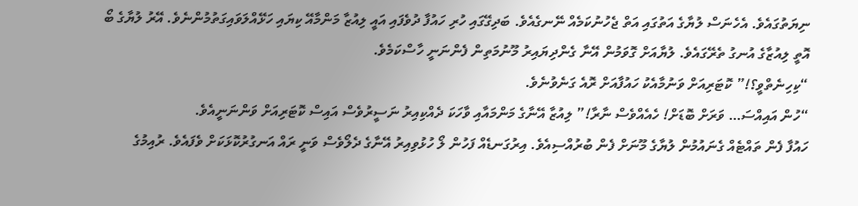ނިޔަތުގައެވެ. އެހެނަސް ލުޔާގެ އަތުގައި އަތް ޖެހުނުކަމެއް ނޭނގެއެވެ. ބަދިގޭގައި ހުރި ހައުފާ ދުވެފައި އައީ ލިއުޒާ މަންމާއޭ ކިޔައި ހަޅޭއްލަވައިގަތުމުންނެވެ. އޭރު ލުޔާގެ ބޯ އޮތީ ލިއުޒާގެ އުނގު ތެރޭގައެވެ. ލުޔާއަށް ގޮވަމުން އޭނާ ގެންދިޔައިރު މޫނުމަތިން ފެންނަނީ ހާސްކަމެވެ.
“ކިހިނެތްވީ؟!” ކޮޓަރިއަށް ވަނުމާއެކު ހައުފާއަށް ރޮއެ ގަނެވުނެވެ.
“ހުން އައިއްސަ… ވަރަށް ބޮޑަށް! ހެއެއްވެސް ނާރާ!” ލިއުޒާ އޭނާގެ މަންމައާއި ވާހަކަ ދެއްކިއިރު ނަސީރުވެސް އައިސް ކޮޓަރިއަށް ވަންނަނީއެވެ.
ހައުފާ ފެން ތައްޓެއް ގެނައުމުން ލުޔާގެ މޫނަށް ފެން ބުރުއްސިއެވެ. އިރުގަނޑެއް ފަހުން ލޯ ހުޅުވިއިރު އޭނާގެ ދެލޯވެސް ވަނީ ރައް އަނގުރުކޮޅަކަށް ވެފައެވެ. ރުއިމުގެ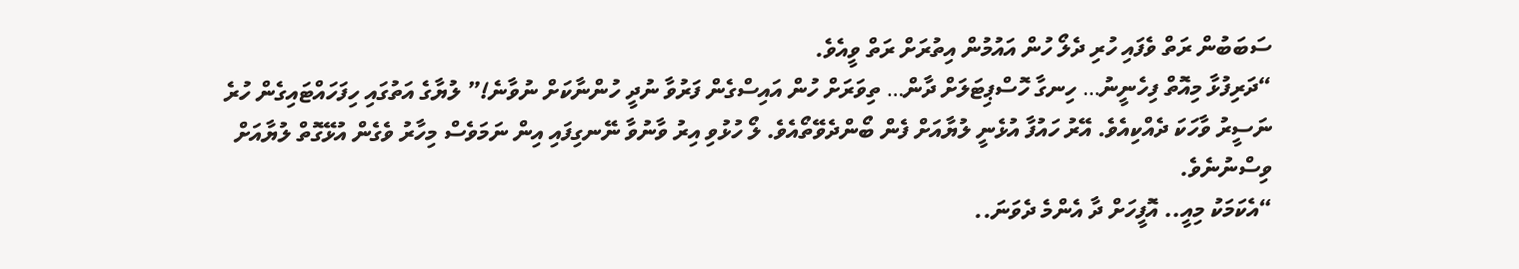ސަބަބުން ރަތް ވެފައި ހުރި ދެލޯ ހުން އައުމުން އިތުރަށް ރަތް ވީއެވެ.
“ދަރިފުޅާ މިއޮތް ފިހެނީނު… ހިނގާ ހޮސްޕިޓަލަށް ދާން… ތިވަރަށް ހުން އައިސްގެން ފަރުވާ ނުދީ ހުންނާކަށް ނުވާނެ!” ލުޔާގެ އަތުގައި ހިފަހައްޓައިގެން ހުރެ ނަސީރު ވާހަކަ ދެއްކިއެވެ. އޭރު ހައުފާ އުޅެނީ ލުޔާއަށް ފެން ބޯންދެވޭތޯއެވެ. ލޯ ހުޅުވި އިރު ވާނުވާ ނޭނގިފައި އިން ނަމަވެސް މިހާރު ވެގެން އުޅޭގޮތް ލުޔާއަށް ވިސްނުނެވެ.
“އެކަމަކު މިއީ.. އޮފީހަށް ދާ އެންމެ ދެވަނަ..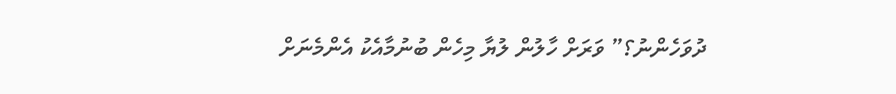ދުވަހެންނު؟” ވަރަށް ހާލުން ލުޔާ މިހެން ބުނުމާއެކު އެންމެނަށް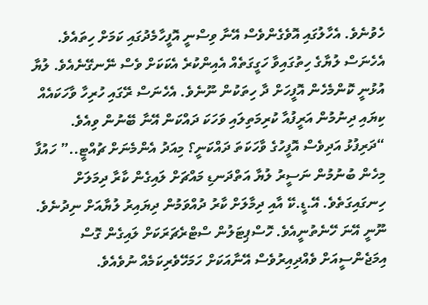ހެވުނެވެ. އެހާލުގައި އޮވެގެންވެސް އޭނާ ވިސްނީ އޮފީހާމެދުގައި ކަމަށް ހިތައެވެ. އެހެނަސް ލުޔާގެ ހިތުގައިވާ ހަގީގަތެއް އެއިންކުރެ އެކަކަށް ވެސް ނޭނގޭނެއެވެ. ލުޔާ އުޅުނީ ކޮންމެހެން އޮފީހަށް ދާ ހިތަކުން ނޫނެވެ. އެހެނަސް ރޭގައި ހުރިހާ ވާހަކައެއް ކިޔައި ދިނުމުން އަރީފުއާ ކުރިމަތިލައި ވަހަކަ ދައްކަން އޭނާ ބޭނުން ވިއެވެ.
“ދަރިފުޅު އަދިވެސް އޮފީހުގެ ވާހަކަތަ ދައްކަނީ؟ މިއަދު އެންމެނަށް ޗުއްޓީ..” ހައުފާ މިހެން ބުނުމުން ނަސީރު ލުޔާ އަތްދަނޑި މައްޗަށް ލައިގެން ކާރާ ދިމަލަށް ހިނގައިގަތެވެ. އޭ.ޑީ.ކޭ އާއި ދިމާލަށް ކާރު ދުއްވަމުން ދިޔައިރު ލުޔާއަށް ނިދުނެވެ. ނޫނީ އޭނަ ހޭނެތުނީއެވެ. ހޮސްޕިޓަލުން ސްޓްރެޗަރަކަށް ލައިގެން ގޮސް އިމަޖެންސީއަށް ވެއްދިއިރުވެސް އޭނާއަކަށް ހަމަހޭވެރިކަމެއް ނުވެއެވެ.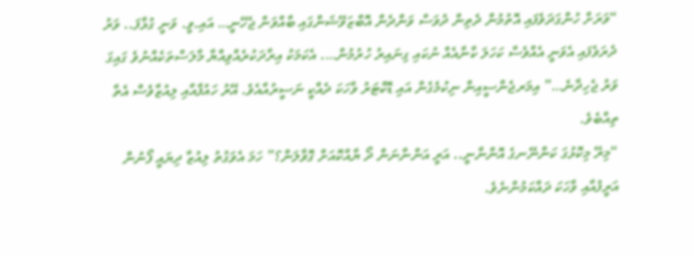“ވަރަށް ހުންގަދަވެފައި އޮތުމުން ދެތިން ދުވަސް ވަންދެން އޮބްޒަވޭޝަންގައި ބާއްވަން ޖެހޭނީ… އައި.ވީ. ވަނީ ގުޅާފަ.. ވަރު ދެރަވެފައި އެވަނީ އެއްވެސް ކަހަލަ ކާނާއެއް ނުކައި ގިނައިރު ހުރުމުން…. އެކަމަކު އިރާދަކުރެއްވިއްޔާ މާލަސްތަކެއްނުވެ ގައިގަ ވަރު ޖެހިދާނެ…” އިމަރޖެންސީއިން ނިކުމެގެން އައި ޑޮކްޓަރު ވާހަކަ ދެއްކީ ނަސީރުއާއެވެ. އޭރު ހައުފާއާއި ލިއުޒާވެސް އެތާ ތިއްބެވެ.
“މިރޭ މިކޮޅުގަ ކަންނޭނގެ އޮންނާނީ.. އަރީ އަންނާނަން ދޯ ޔާއްކޮއަށް ގޮވާލަން؟” ހަމަ އެވަގުތު ލިއުޒާ ދިޔައީ ފޯނުން އަރީފުއާއި ވާހަކަ ދައްކަމުންނެވެ.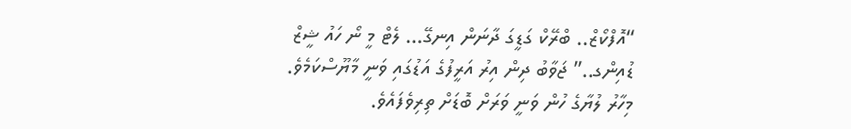“އޮފްކޯޒް.. ބްރޭކް ގަޑީގަ ދާނަން އިނގޭ… ލެޓް މީ ނޯ ހައު ޝީޒް ޑުއިންގ..” ޖަވާބު ދިން އިރު އަރީފުގެ އަޑުގައި ވަނީ މާޔޫސްކަމެވެ.
މިހާރު ލުޔާގެ ހުން ވަނީ ވަރަށް ބޮޑަށް ތިރިވެފައެވެ.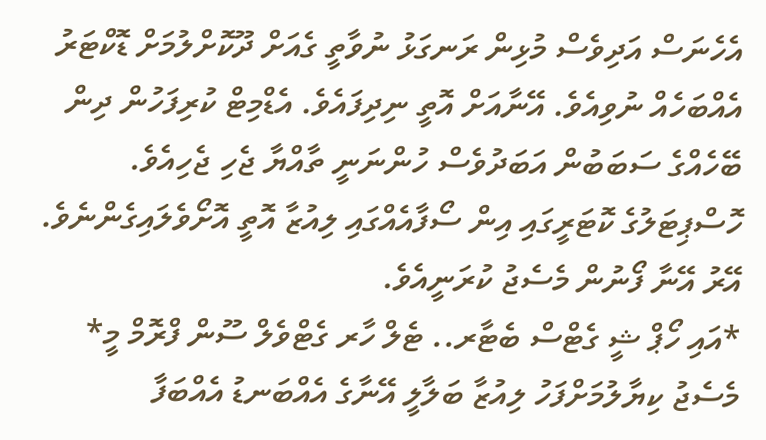އެހެނަސް އަދިވެސް މުޅިން ރަނގަޅު ނުވާތީ ގެއަށް ދޫކޮށްލުމަށް ޑޮކްޓަރު އެއްބަހެއް ނުވިއެވެ. އޭނާއަށް އޮތީ ނިދިފައެވެ. އެޑްމިޓް ކުރިފަހުން ދިން ބޭހެއްގެ ސަބަބުން އަބަދުވެސް ހުންނަނީ ތާއްޔާ ޖެހި ޖެހިއެވެ. ހޮސްޕިޓަލުގެ ކޮޓަރީގައި އިން ސޯފާއެއްގައި ލިއުޒާ އޮތީ އޮށޯވެލައިގެންނެވެ. އޭރު އޭނާ ފޯނުން މެސެޖު ކުރަނީއެވެ.
*އައި ހޯޕް ޝީ ގެޓްސް ބެޓާރ.. ޓެލް ހާރ ގެޓްވެލް ސޫން ފްރޮމް މީ* މެސެޖު ކިޔާލުމަށްފަހު ލިއުޒާ ބަލާލީ އޭނާގެ އެއްބަނޑު އެއްބަފާ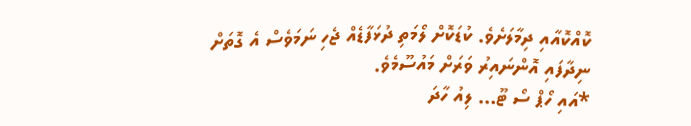ކޮއްކޮއާއި ދިމާލަށެވެ. ކުޑަކޮށް ލޯމަތި ދުޅަފާޑެއް ޖެހި ނަމަވެސް އެ ގޮތަށް ނިދާފައި އޮންނައިރު ވަރަށް މައުސޫމެވެ.
*އައި ހޯޕް ސޯ ޓޫ… ލިއު ހާދަ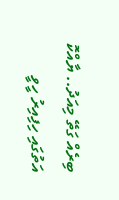ބިރެއް ގަތޭ މިއަދު.. ޔާއްކޮ އަތުގައި ހިފިއިރު ހީވީ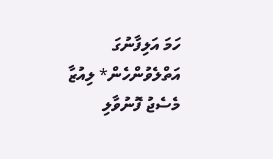ހަމަ އަލިފާނުގަ އަތްލެވުންހެން* ލިއުޒާ މެސެޖު ފޮނުވާލި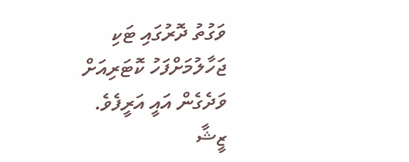ވަގުތު ދޮރުގައި ޓަކި ޖަހާލުމަށްފަހު ކޮޓަރިއަށް ވަދެގެން އައީ އަރީފެވެ.
ޒީޝާ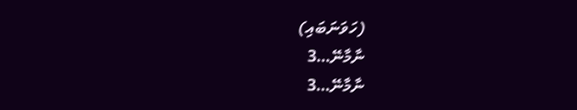(ހަވަނަބައި)
ނާމާނޭ…3
ނާމާނޭ…3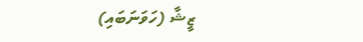ޒީޝާ (ހަވަނަބައި)